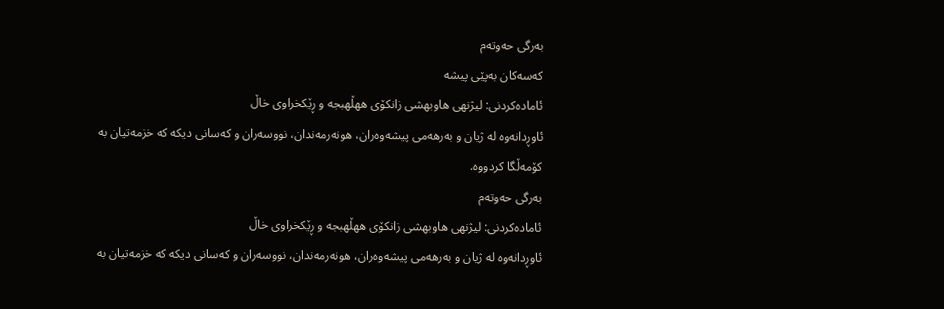بەرگی حەوتەم
کەسەکان بەپێی پیشە
ئامادەکردنی: لیژنهی هاوبهشی زانكۆی ههڵهبجه و ڕێكخراوی خاڵ
ئاوڕدانەوە لە ژیان و بەرهەمی پیشەوەران، هونەرمەندان، نووسەران و کەسانی دیکە کە خزمەتیان بە کۆمەڵگا کردووە.
بەرگی حەوتەم
ئامادەکردنی: لیژنهی هاوبهشی زانكۆی ههڵهبجه و ڕێكخراوی خاڵ
ئاوڕدانەوە لە ژیان و بەرهەمی پیشەوەران، هونەرمەندان، نووسەران و کەسانی دیکە کە خزمەتیان بە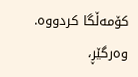کۆمەڵگا کردووە.
وەرگێڕ،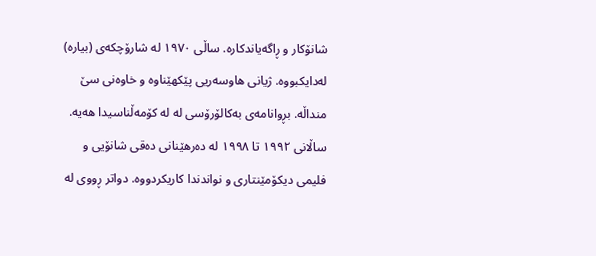شانۆکار و ڕاگەیاندکارە. ساڵی ١٩٧٠ لە شارۆچکەی (بیارە) لەدایکبووە. ژیانی هاوسەریی پێکهێناوە و خاوەنی سێ منداڵە. بڕوانامەی بەکالۆرۆسی لە لە کۆمەڵناسیدا هەیە. ساڵانی ١٩٩٢ تا ١٩٩٨ لە دەرهێنانی دەقی شانۆیی و فلیمی دیکۆمێنتاری و نواندندا کاریکردووە. دواتر ڕووی لە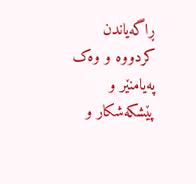ڕاگەیاندن کردووە و وەک پەیامنێر و پێشکەشکار و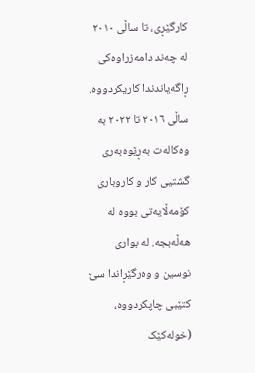کارگێڕی، تا ساڵی ٢٠١٠ لە چەند دامەزراوەکی ڕاگەیاندندا کاریکردووە. ساڵی ٢٠١٦ تا ٢٠٢٢ بە وەکالەت بەڕێوەبەری گشتیی کار و کاروباری کۆمەڵایەتی بووە لە هەڵەبجە. لە بواری نوسین و وەرگێڕاندا سێ کتێبی چاپکردووە، (خولەکێک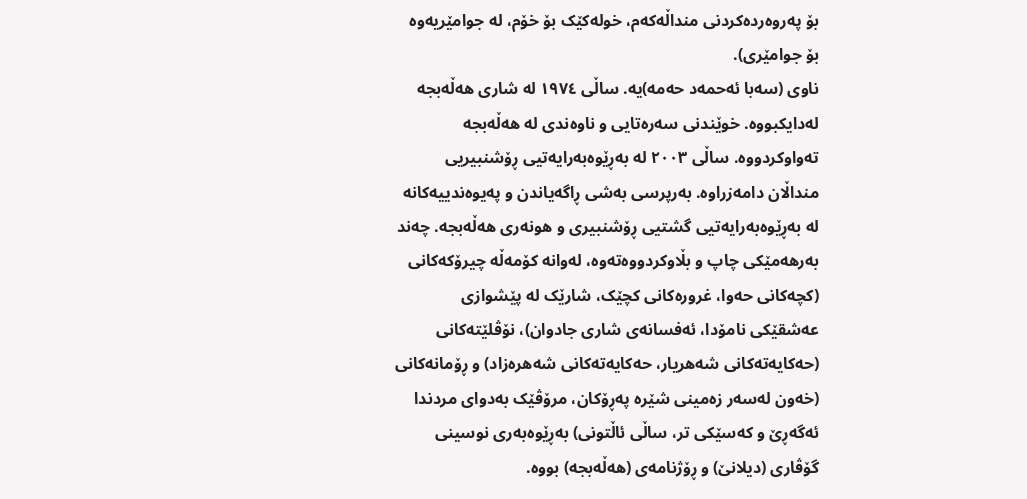بۆ پەروەردەکردنی منداڵەکەم، خولەکێک بۆ خۆم، لە جوامێریەوە بۆ جوامێری).
ناوی (سەبا ئەحمەد حەمە)یە. ساڵی ١٩٧٤ لە شاری هەڵەبجە لەدایکبووە. خوێندنی سەرەتایی و ناوەندی لە هەڵەبجە تەواوکردووە. ساڵی ٢٠٠٣ لە بەڕێوەبەرایەتیی ڕۆشنبیریی منداڵان دامەزراوە. بەرپرسی بەشی ڕاگەیاندن و پەیوەندییەکانە لە بەڕێوەبەرایەتیی گشتیی ڕۆشنبیری و هونەری هەڵەبجە. چەند بەرهەمێکی چاپ و بڵاوکردووەتەوە، لەوانە کۆمەڵە چیرۆکەکانی (کچەکانی حەوا، غرورەکانی کچێک، شارێک لە پێشوازی عەشقێکی نامۆدا، ئەفسانەی شاری جادوان)، نۆڤلێتەکانی (حەکایەتەکانی شەهریار، حەکایەتەکانی شەهرەزاد) و ڕۆمانەکانی (خەون لەسەر زەمینی شێرە پەڕۆکان، مرۆڤێک بەدوای مردندا ئەگەڕێ و کەسێکی تر، ساڵی ئاڵتونی) بەڕێوەبەری نوسینی گۆڤاری (دیلانێ) و ڕۆژنامەی (هەڵەبجە) بووە.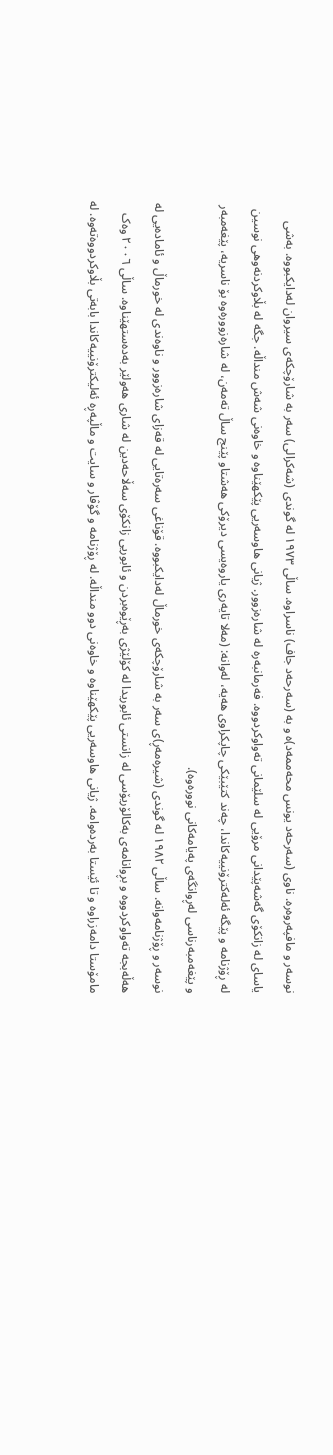نوسەر و مافپەروەرە. ناوی (سەرحەد یونس محەممەد)ە و بە (سەرحەد جاف) ناسراوە. ساڵی ١٩٧٣ لە گوندی (شەکرالی) سەر بە شارۆچکەی سیروان لەدایکبووە. بەشی یاسای لە زانکۆى گەشەپێدانى مرۆیى لە سلێمانی تەواوکردووە. فەرمانبەرە لە شارەزوور. ژیانی هاوسەریی پێکهێناوە و خاوەنی شەش منداڵە. جگە لە بڵاوکردنەوهی نوسین لە ڕۆژنامە و پێگە ئەلەکترۆنییەکاندا، چەند کتێبێکى چاپکراوی هەیە، لەوانە: (مەلا تایەری یاروەیسی دیرۆکی هەشتاو پێنج ساڵ تەمەن، لە شارەزوورەوە بۆ ناسریە، پێغەمبەر و پێغەمبەرناسی لەڕوانگەی پەیامەکانی نوورەوە).
نوسەر و ڕۆژنامەوانە. ساڵی ١٩٨٢ لە گوندی (شیرەمەڕ)ی سەر به شارۆچکەی خورماڵ لەدایکبووە. قۆناغی سەرەتایی لە قەزای شارەزوور و ناوەندی لە خورماڵ و ئامادەیی لە هەڵەبجە تەواوکردووە و بڕوانامەی بەکالۆریۆسی لە زانستی ئابوریدا لە کۆلێژی بەڕێوەبردن و ئابوریی زانکۆی سەڵاحەدین لە شاری هەولێر بەدەستهێناوە. ساڵی ٢٠٠٦ وەک مامۆستا دامەزراوە و تا ئێستا بەردەوامە. ژیانی هاوسەریی پێکهێناوە و خاوەنی دوو منداڵە. لە ڕۆژنامە و گۆڤار و سایت و ماڵپەڕە ئەلیکترۆنییەکاندا بابەتی بڵاوکردووەتەوە. لە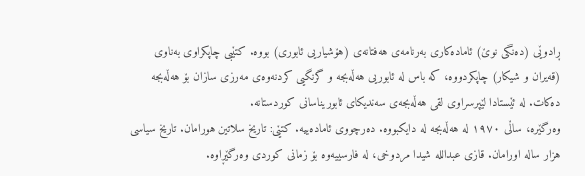ڕادوێی (دەنگی نوێ) ئامادەکاری بەرنامەی هەفتانەی (هۆشیاریی ئابوری) بووە. کتێبی چاپکراوی بەناوی (قەیران و شیکار) چاپکردووه، کە باس لە ئابوریی هەڵەبجە و گرنگیی کردنەوەی مەرزی سازان بۆ هەڵەبجە دەکات. لە ئێستادا لێپرسراوی لقی هەڵەبجەی سەندیکای ئابوریناسانی کوردستانە.
وەرگێرە، ساڵی ١٩٧٠ لە هەڵەبجە لە دایکبووە. دەرچووی ئامادەییە. کتێی: تاریخ سلاتین هورامان. تاریخ سیاسی هزار سالە اورامان. قازی عبداللە شیدا مردوخی، لە فارسییەوە بۆ زمانی کوردی وەرگێڕاوە.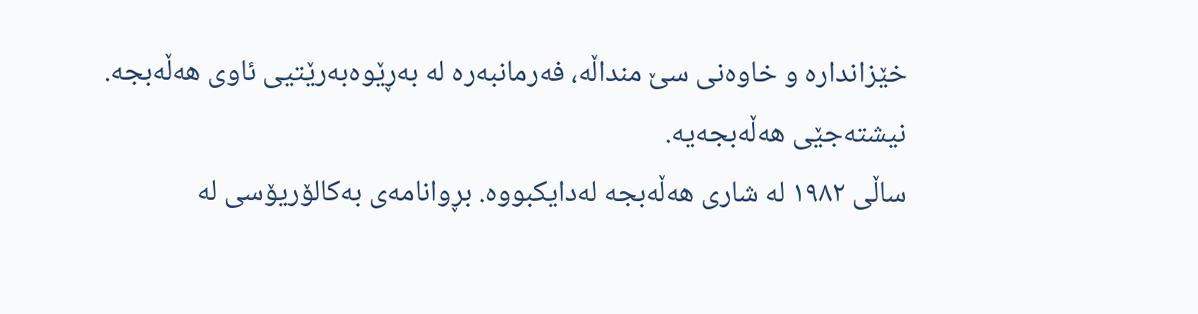خێزاندارە و خاوەنی سێ منداڵە، فەرمانبەرە لە بەڕێوەبەرێتیی ئاوی هەڵەبجە. نیشتەجێی هەڵەبجەیە.
ساڵی ١٩٨٢ لە شاری ھەڵەبجە لەدایکبووە. بڕوانامەی بەکالۆریۆسی لە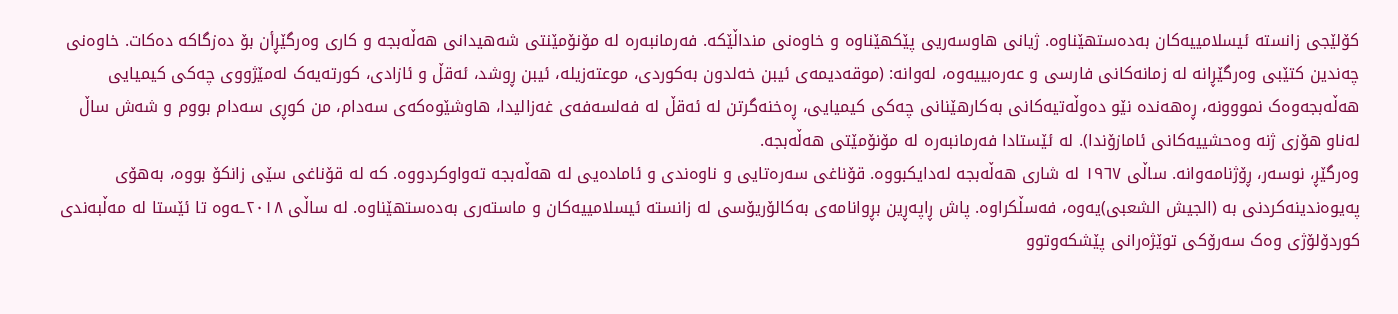کۆلێجی زانستە ئیسلامییەکان بەدەستهێناوە. ژیانی هاوسەریی پێکهێناوە و خاوەنی منداڵێکە. فەرمانبەرە لە مۆنۆمێنتی شەھیدانی ھەڵەبجە و کاری وەرگێڕأن بۆ دەزگاکە دەکات. خاوەنی چەندین کتێبی وەرگێڕانە لە زمانەکانی فارسی و عەرەبییەوە، لەوانه: (موقەدیمەی ئیبن خەلدون بەکوردی، موعتەزیلە، ئیبن ڕوشد، ئەقڵ و ئازادی، کورتەیەک لەمێژووی چەکی کیمیایی ھەڵەبجەوەک نمووونە، ڕەھەندە نێو دەوڵەتیەکانی بەکارھێنانی چەکی کیمیایی، ڕەخنەگرتن لە ئەقڵ لە فەلسەفەی غەزالیدا، ھاوشێوەکەی سەدام، من کوڕی سەدام بووم و شەش ساڵ لەناو ھۆزی ژنە وەحشییەکانی ئامازۆندا). لە ئێستادا فەرمانبەرە لە مۆنۆمێتی هەڵەبجە.
وەرگێڕ، نوسەر، ڕۆژنامەوانە. ساڵی ١٩٦٧ لە شاری هەڵەبجە لەدایکبووە. قۆناغی سەرەتایی و ناوەندی و ئامادەیی لە هەڵەبجە تەواوکردووە. کە لە قۆناغی سێی زانکۆ بووە، بەهۆی پەیوەندینەکردنی بە (الجیش الشعبی)یەوە، فەسڵکراوە. پاش ڕاپەڕین بڕوانامەی بەکالۆریۆسی لە زانستە ئیسلامییەکان و ماستەری بەدەستهێناوە. لە ساڵی ٢٠١٨ـەوە تا ئێستا لە مەڵبەندی کوردۆلۆژی وەک سەرۆکی توێژەرانی پێشکەوتوو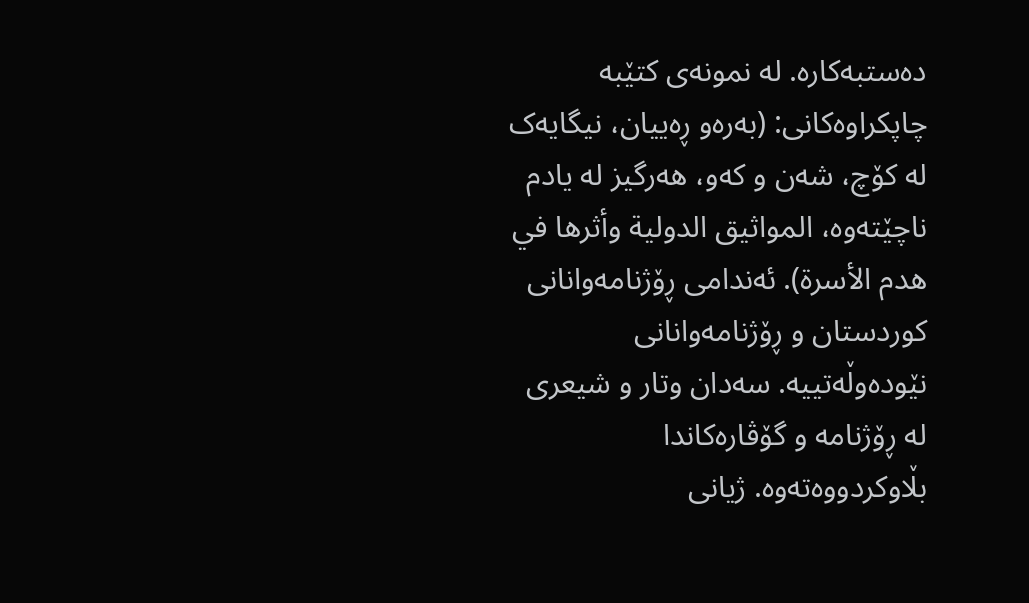دەستبەکارە. لە نمونەی کتێبە چاپکراوەکانی: (بەرەو ڕەییان، نیگایەک لە کۆچ، شەن و کەو، هەرگیز لە یادم ناچێتەوە، المواثيق الدولية وأثرها في هدم الأسرة). ئەندامی ڕۆژنامەوانانی کوردستان و ڕۆژنامەوانانی نێودەوڵەتییە. سەدان وتار و شیعری لە ڕۆژنامە و گۆڤارەکاندا بڵاوکردووەتەوە. ژیانی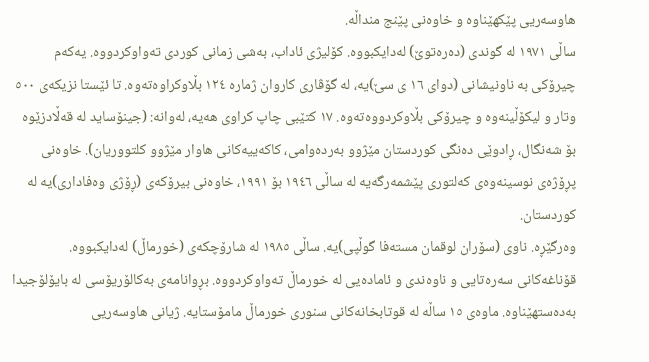هاوسەریی پێکهێناوە و خاوەنی پێنج منداڵە.
ساڵی ١٩٧١ لە گوندی (دەرەتوێ) لەدایکبووە. کۆلیژی ئاداب، بەشی زمانی کوردی تەواوکردووە. یەکەم چیرۆکی بە ناونیشانی (دوای ١٦ ی سێ)یە، لە گۆڤاری کاروان ژمارە ١٢٤ بڵاوکراوەتەوە. تا ئێستا نزیکەی ٥٠٠ وتار و لیکۆڵینەوە و چیرۆکی بڵاوکردووەتەوە. ١٧ کتێبی چاپ کراوی هەیە، لەوانه: (جینۆساید لە قەڵادزێوە بۆ شەنگال، ڕادوێی دەنگی کوردستان مێژوو بەردەوامی، کاکەییەکانی هاوار مێژوو کلتووریان). خاوەنی پڕۆژەی نوسینەوەی کەلتوری پێشمەرگەیە لە ساڵی ١٩٤٦ بۆ ١٩٩١، خاوەنی بیرۆکەی (ڕۆژی وەفاداری)یە لە کوردستان.
وەرگێڕە. ناوى (سۆران لوقمان مستەفا گوڵپى)یە. ساڵی ١٩٨٥ لە شارۆچکەی (خورماڵ) لەدایکبووە. قۆناغەکانى سەرەتایى و ناوەندى و ئامادەیى لە خورماڵ تەواوکردووە. بڕوانامەى بەکالۆریۆسى لە بایۆلۆجیدا بەدەستهێناوە. ماوەى ١٥ ساڵە لە قوتابخانەکانى سنورى خورماڵ مامۆستایە. ژیانی هاوسەریی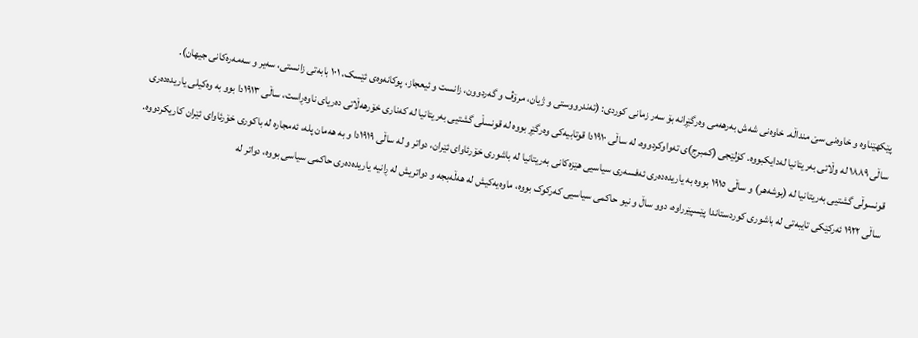پێکهێناوە و خاوەنی سێ منداڵە. خاوەنى شەش بەرهەمی وەرگێڕانە بۆ سەر زمانی کوردی: (تەندرووستى و ژیان، مرۆڤ و گەردوون، زانست و ئیعجاز، پوکانەوەى ئێسک، ١٠١ بابەتى زانستى، سەیر و سەمەرەکانى جیهان).
ساڵی ١٨٨٩ لە وڵاتی بەریتانیا لەدایکبووه. کۆلێجی (کمبرج)ی تەواوکردووە، لە ساڵی ١٩١٠دا قوتابیەکی وەرگێڕ بووە لە قونسڵی گشتیی بەریتانیا لە کەناری خۆرهەڵاتی دەریای ناوەڕاست، ساڵی ١٩١٣دا بوو بە وەکیلی یاریدەدەری قونسوڵی گشتیی بەریتانیا لە (بوشەهر) و ساڵی ١٩١٥ بووە بە یاریدەدەری ئەفسەری سیاسیی هێزەکانی بەریتانیا له باشوری خۆرئاوای ئێران، دواتر و لە ساڵی ١٩١٩دا و بە هەمان پلە، ئەمجارە لە باکوری خۆرئاوای ئێران کاریکردووە. ساڵی ١٩٢٢ ئەرکێکی تایبەتی لە باشوری کوردستاندا پێسپێرراوە، دوو ساڵ و نيو حاکمى سياسیی کەرکوک بووە، ماوەیەکيش لە هەڵەبجە و دواتريش لە ڕانيە یاریدەدەری حاکمی سیاسی بووە، دواتر لە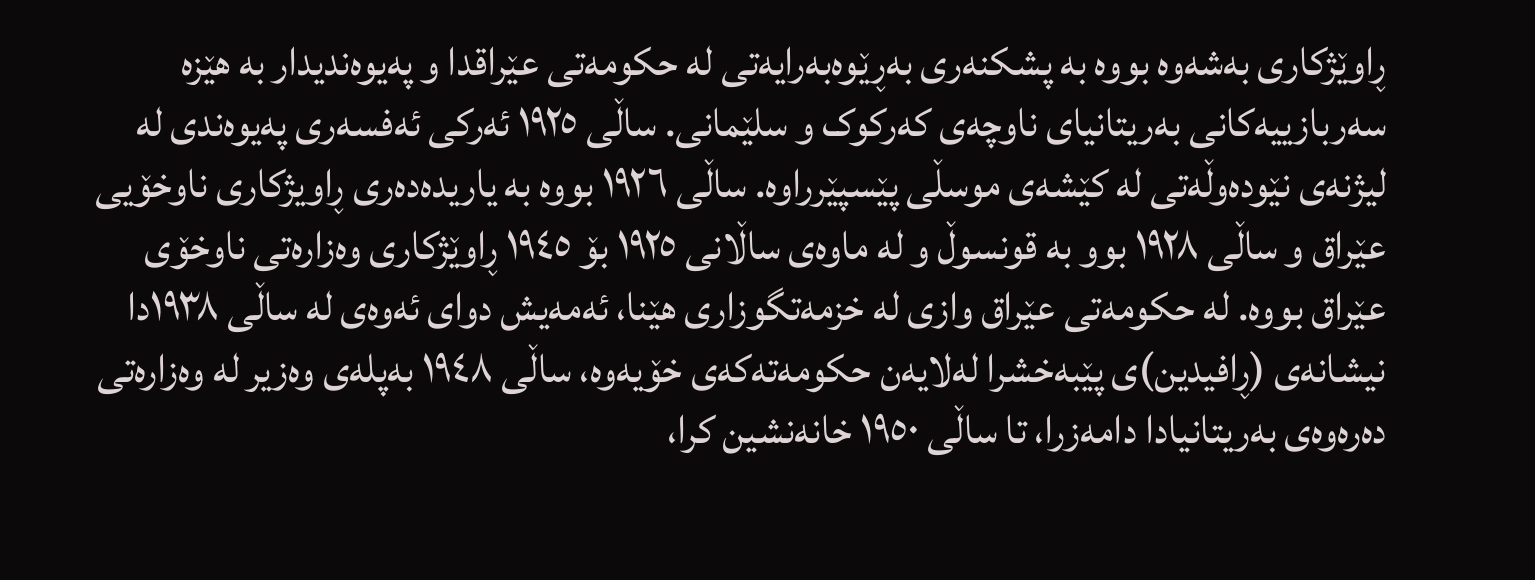ڕاوێژکاری بەشەوە بووە بە پشکنەری بەڕێوەبەرایەتی لە حکومەتی عێراقدا و پەیوەندیدار به هێزە سەربازیيەکانی بەریتانیای ناوچەی کەرکوک و سلێمانی. ساڵی ١٩٢٥ ئەرکی ئەفسەری پەیوەندی لە لیژنەی نێودەوڵەتی له کێشەی موسڵی پێسپێرراوە. ساڵی ١٩٢٦ بووە بە یاریدەدەری ڕاویژکاری ناوخۆیی عێراق و ساڵی ١٩٢٨ بوو بە قونسوڵ و لە ماوەی ساڵانی ١٩٢٥ بۆ ١٩٤٥ ڕاوێژکاری وەزارەتی ناوخۆی عێراق بووە. لە حکومەتی عێراق وازی لە خزمەتگوزاری هێنا، ئەمەیش دوای ئەوەی لە ساڵی ١٩٣٨دا نیشانەی (ڕافیدین)ی پێبەخشرا لەلایەن حکومەتەکەی خۆیەوە، ساڵی ١٩٤٨ بەپلەی وەزیر لە وەزارەتی دەرەوەی بەریتانیادا دامەزرا، تا ساڵی ١٩٥٠ خانەنشین کرا،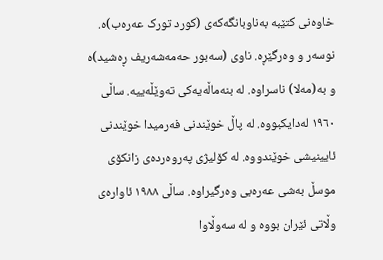خاوەنی کتێبە بەناوبانگەکەی (کورد تورک عەرەب)ە.
نوسەر و وەرگێڕە. ناوی (سەبور حەمەشەریف ڕەشید)ە و بە(مەلا) ناسراوە. لە بنەماڵەیەکی تەوێڵەییە. ساڵی ١٩٦٠ لەدایکبووە. لە پاڵ خوێندنی فەرمیدا خوێندنی ئایینیشی خوێندووە. لە کۆلیژی پەروەردەی زانکۆی موسڵ بەشی عەرەبی وەرگیراوە. ساڵی ١٩٨٨ ئاوارەی وڵاتی ئێران بووه و لە سەوڵاوا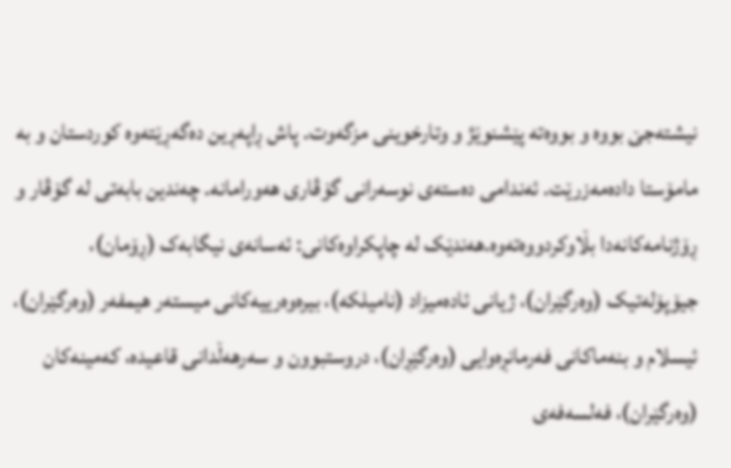نیشتەجێ بووە و بووەتە پێشنوێژ و وتارخوینی مزگەوت. پاش ڕاپەڕین دەگەڕێتەوە کوردستان و بە مامۆستا دادەمەزرێت. ئەندامی دەستەی نوسەرانی گۆڤاری هەورامانە. چەندین بابەتی لە گۆڤار و ڕۆژنامەکانەدا بڵاوکردووەتەوە.هەندێک لە چاپکراوەکانی: ئەسانەی نیگابەک (ڕۆمان)، جیۆپۆلەتیک (وەرگێران)، ژیانی ئادەمیزاد (نامیلکە)، بیرەوەرییەکانی میستەر هیمفەر (وەرگێران)، ئیسلام و بنەماکانی فەرمانڕەوایی (وەرگێڕان)، دروستبوون و سەرهەڵدانی قاعیدە، کەمینەکان (وەرگێران)، فەلسەفەی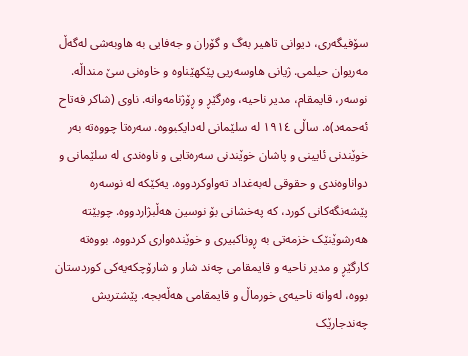سۆفیگەری، دیوانی تاهیر بەگ و گۆران و جەفایی بە هاوبەشی لەگەڵ مەریوان حیلمی. ژیانی هاوسەریی پێکهێناوە و خاوەنی سێ منداڵە.
نوسەر، قایمقام، مدیر ناحیە، وەرگێڕ و ڕۆژنامەوانە. ناوی (شاکر فەتاح ئەحمەد)ە. ساڵی ١٩١٤ لە سلێمانی لەدایکبووە. سەرەتا چووەتە بەر خوێندنی ئایینی و پاشان خوێندنی سەرەتایی و ناوەندی لە سلێمانی و دواناوەندی و حقوقی لەبەغداد تەواوکردووە. یەکێکە لە نوسەرە پێشەنگەکانی کورد، کە پەخشانی بۆ نوسین هەڵبژاردووە. چوبێتە هەرشوێنێک خزمەتی بە ڕوناکبیری و خوێندەواری کردووە. بووەتە کارگێڕ و مدیر ناحیە و قایمقامی چەند شار و شارۆچکەیەکی کوردستان بووە، لەوانە ناحیەی خورماڵ و قایمقامی هەڵەبجە. پێشتریش چەندجارێک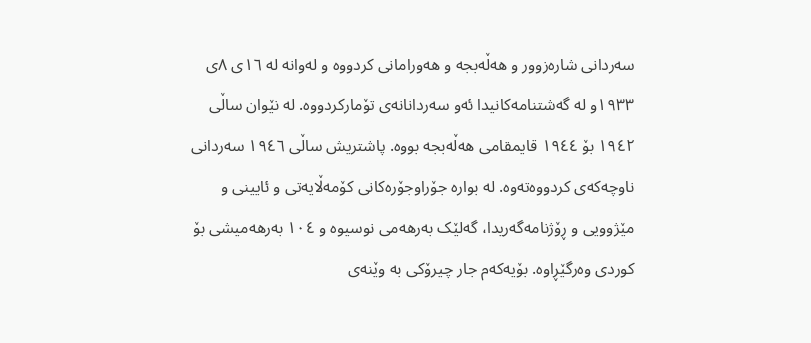سەردانی شارەزوور و هەڵەبجە و هەورامانی کردووە و لەوانە لە ١٦ى ٨ى ١٩٣٣و لە گەشتنامەکانیدا ئەو سەردانانەی تۆمارکردووە. لە نێوان ساڵی ١٩٤٢ بۆ ١٩٤٤ قایمقامی هەڵەبجە بووە. پاشتریش ساڵی ١٩٤٦ سەردانی ناوچەکەی کردووەتەوە. لە بوارە جۆراوجۆرەکانی کۆمەڵایەتی و ئایینی و مێژوویی و ڕۆژنامەگەریدا، گەلێک بەرهەمی نوسیوە و ١٠٤ بەرهەمیشی بۆ کوردی وەرگێڕاوە. بۆیەکەم جار چیرۆکی بە وێنەی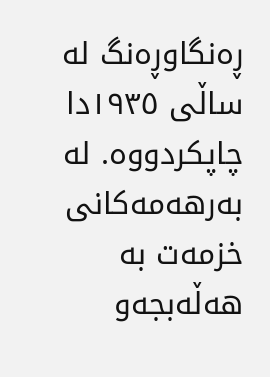ڕەنگاوڕەنگ لە ساڵی ١٩٣٥دا چاپکردووە. لە بەرهەمەکانی خزمەت بە هەڵەبجەو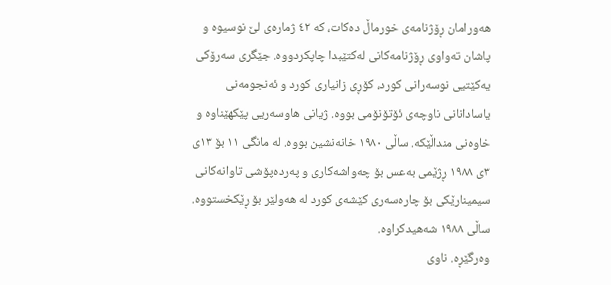هەورامان ڕۆژنامەی خورماڵ دەکات، کە ٤٢ ژمارەی لێ نوسیوە و پاشان تەواوی ڕۆژنامەکانی لەکتێبدا چاپکردووە. جێگری سەرۆکی یەکێتیی نوسەرانی کورد، کۆڕی زانیاری کورد و ئەنجومەنی یاسادانانی ناوچەی ئۆتۆنۆمی بووە. ژیانی هاوسەریی پێکهێناوە و خاوەنی منداڵێکە. ساڵی ١٩٨٠ خانەنشین بووە. لە مانگی ١١ بۆ ١٣ى ٣ى ١٩٨٨ ڕژێمی بەعس بۆ چەواشەکاری و پەردەپۆشی تاوانەکانی سیمینارێکی بۆ چارەسەری کێشەی کورد لە هەولێر بۆ ڕێکخستووە. ساڵی ١٩٨٨ شەهیدکراوە.
وەرگێڕە. ناوی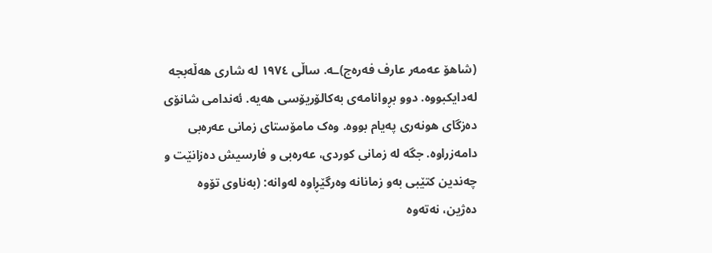(شاھۆ عەمەر عارف فەرەج)ـە. ساڵی ١٩٧٤ لە شاری هەڵەبجە لەدایکبووە. دوو بڕوانامەی بەکالۆریۆسی هەیە. ئەندامی شانۆی دەزگای هونەری پەیام بووە. وەک مامۆستای زمانی عەرەبی دامەزراوە. جگە لە زمانی کوردی، عەرەبی و فارسیش دەزانێت و چەندین کتێبی بەو زمانانە وەرگێڕاوە لەوانه: (بەناوی تۆوە دەژین، نەتەوە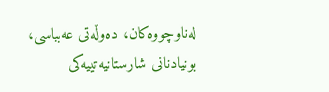لەناوچووەکان، دەوڵەتی عەبباسی، بونیادنانی شارستانیەتییەکی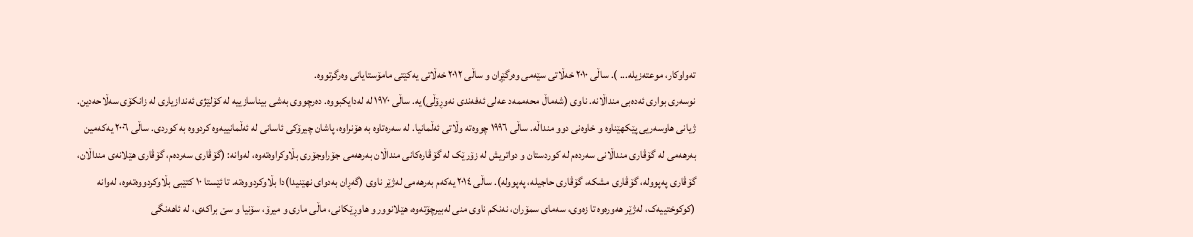تەواوکار، موعتەزیلە... ). ساڵی ٢٠١٠ خەڵاتی سێەمی وەرگێڕان و ساڵی ٢٠١٢ خەڵاتی یەکێتی مامۆستایانی وەرگرتووە.
نوسەرى بوارى ئەدەبى منداڵانە. ناوی (شەماڵ محەممەد عەلی ئەفەندی نەوڕۆڵی)یە. ساڵی ١٩٧٠ لە لەدایکبووە. دەرچووی بەشی بیناسازییە لە کۆلێژى ئەندازیارى لە زانکۆى سەڵاحەدین. ژیانی هاوسەریی پێکهێناوە و خاوەنی دوو منداڵه. ساڵى ١٩٩٦ چووەتە وڵاتى ئەڵمانیا. لە سەرەتاوە بە هۆنراوە، پاشان چیرۆکی ئاسانى لە ئەڵمانییەوە کردووە بە کوردى. ساڵی ٢٠٠٦ یەکەمین بەرهەمی لە گۆڤاری منداڵانی سەردەم لە کوردستان و دواتریش لە زۆرێک لە گۆڤارەکانی منداڵان بەرهەمی جۆراوجۆرى بڵاوکراوەتەوە، لەوانە: (گۆڤاری سەردەم، گۆڤاری هێلانەی منداڵان، گۆڤاری پەپوولە، گۆڤاری مشکە، گۆڤاری حاجیلە، پەپوولە). ساڵی ٢٠١٤ یەکەم بەرهەمى لەژێر ناوی (گەڕان بەدوای نهێنیدا)دا بڵاوکردووەتە. تا ئێستا ١٠ کتێبی بڵاوکردووەتەوە، لەوانە (کوکوختییەک، لەژێر هەورەوە تا زەوی، سەمای سمۆران، نەنکم ناوی منی لەبیرچۆتەوە، هێلانوور و هاوڕێکانی، ماڵی ماری و میرۆ، سۆنیا و سێ براکەی، لە ئاهەنگی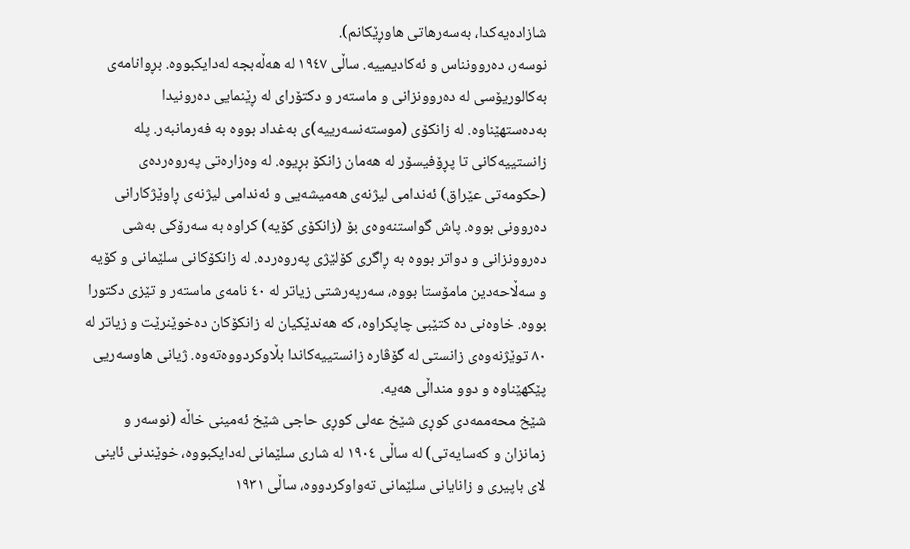شازادەیەکدا، بەسەرهاتی هاوڕێکانم).
نوسەر، دەروونناس و ئەکادیمییە. ساڵى ١٩٤٧ لە هەڵەبجە لەدایکبووە. بڕوانامەی بەکالوريۆسى لە دەروونزانی و ماستەر و دکتۆراى لە ڕێنمايى دەرونیدا بەدەستهێناوە. لە زانکۆى (موستەنسەرییە)ى بەغداد بووە بە فەرمانبەر. پلە زانستيیەکانى تا پڕۆفيسۆر لە هەمان زانکۆ بڕیوە. لە وەزارەتى پەروەردەى (حکومەتى عێراق) ئەندامى لیژنەى هەميشەيى و ئەندامى ليژنەى ڕاوێژکارانى دەروونى بووە. پاش گواستنەوەى بۆ (زانکۆى کۆيە) کراوە بە سەرۆکى بەشى دەروونزانى و دواتر بووە بە ڕاگرى کۆلێژى پەروەردە. لە زانکۆکانى سلێمانى و کۆيە و سەڵاحەدين مامۆستا بووە، سەرپەرشتی زياتر لە ٤٠ نامەى ماستەر و تێزى دکتورا بووه. خاوەنى دە کتێبی چاپکراوە، که هەندێکيان له زانکۆکان دەخوێنرێت و زياتر لە ٨٠ توێژنەوەى زانستى لە گۆڤارە زانستيیەکاندا بڵاوکردووەتەوە. ژیانی هاوسەریی پێکهێناوە و دوو منداڵی هەیە.
شێخ محەممەدی کوڕی شێخ عەلی کوڕی حاجی شێخ ئەمینی خاڵە (نوسەر و زمانزان و کەسایەتی) لە ساڵی ١٩٠٤ لە شاری سلێمانی لەدایکبووە، خوێندنی ئاینی لای باپیری و زانایانی سلێمانی تەواوکردووە، ساڵی ١٩٣١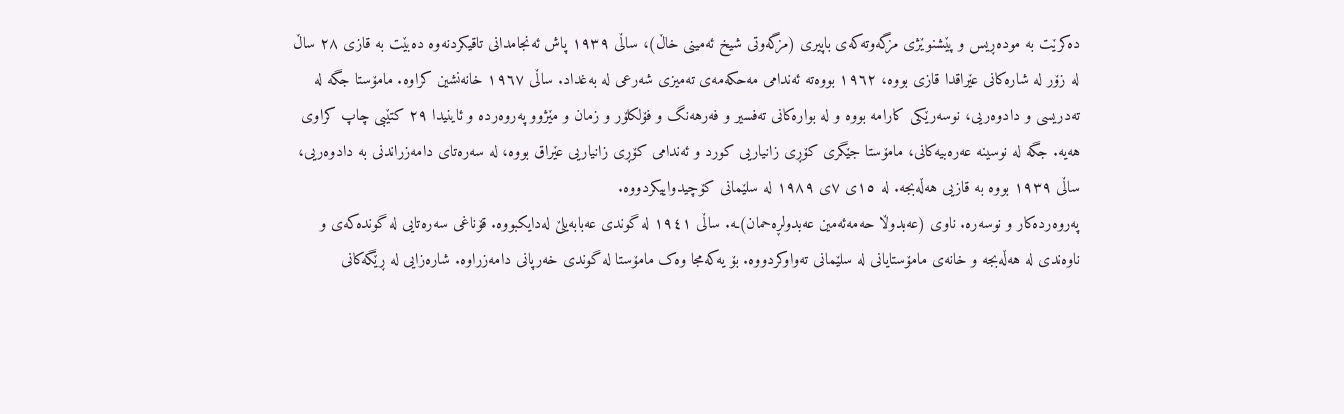دەکرێت بە مودەڕیس و پێشنوێژی مزگەوتەکەی باپیری (مزگەوتی شیخ ئەمینی خاڵ)، ساڵی ١٩٣٩ پاش ئەنجامدانی تاقیکردنەوە دەبێت بە قازی ٢٨ ساڵ لە زۆر لە شارەکانی عێراقدا قازی بووە، ١٩٦٢ بووەتە ئەندامی مەحکەمەی تەمیزی شەرعی لە بەغداد. ساڵی ١٩٦٧ خانەنشین کراوە. مامۆستا جگە لە تەدریسی و دادوەریی، نوسەرێکی کارامە بووە و لە بوارەکانی تەفسیر و فەرهەنگ و فۆلکلۆر و زمان و مێژوو پەروەردە و ئاینیدا ٢٩ کتێبی چاپ کراوی هەیە. جگە لە نوسینە عەرەبیەکانی، مامۆستا جێگری کۆڕی زانیاریی کورد و ئەندامی کۆڕی زانیاریی عێراق بووە، لە سەرەتای دامەزراندنی بە دادوەریی، ساڵی ١٩٣٩ بووە بە قازیی هەڵەبجە. لە ١٥ی ٧ی ١٩٨٩ لە سلێمانی کۆچیدواییکردووە.
پەروەردەکار و نوسەرە. ناوی (عەبدوڵا حەمەئەمین عەبدولڕەحمان)ـە. ساڵی ١٩٤١ لە گوندی عەبابەیلێ لەدایکبووە. قۆناغی سەرەتایی لە گوندەکەی و ناوەندی لە هەڵەبجە و خانەی مامۆستایانی لە سلێمانی تەواوکردووە. بۆ یەکەمجا وەک مامۆستا لە گوندی خەرپانی دامەزراوە. شارەزایی لە ڕێگەکانی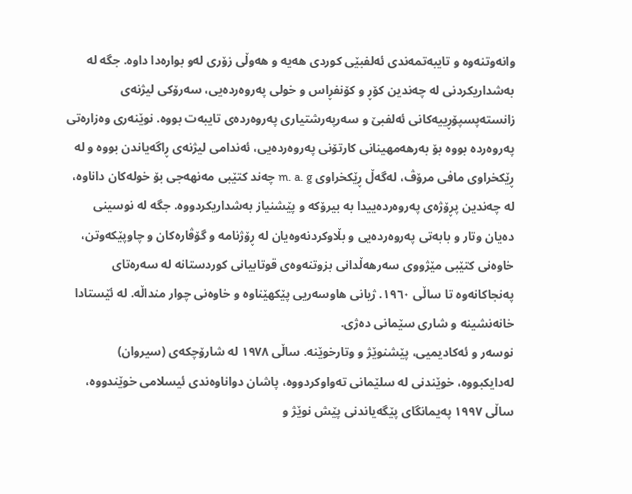وانەوتنەوە و تایبەتمەندی ئەلفبێی کوردی هەیە و هەوڵی زۆری لەو بوارەدا داوە. جگە لە بەشداریکردنی لە چەندین کۆڕ و کۆنفڕاس و خولی پەروەردەیی، سەرۆکی لیژنەی زانستەپسپۆڕییەکانی ئەلفبێ و سەرپەرشتیاری پەروەردەی تایبەت بووە. نوێنەری وەزارەتی پەروەردە بووە بۆ بەرهەمهینانی کارتۆنی پەروەردەیی، ئەندامی لیژنەی ڕاگەیاندن بووە و لە ڕێکخراوی مافی مرۆڤ، لەگەڵ ڕێکخراوی m. a. g چەند کتێبی مەنهەجی بۆ خولەکان داناوە، لە چەندین پڕۆژەی پەروەردەییدا بە بیرۆکە و پێشنیاز بەشداریکردووە. جگە لە نوسینی دەیان وتار و بابەتی پەروەردەیی و بڵاوکردنەوەیان لە ڕۆژنامە و گۆڤارەکان و چاوپێکەوتن، خاوەنی کتێبی مێژووی سەرهەڵدانی بزوتنەوەی قوتابیانی کوردستانە لە سەرەتای پەنجاکانەوە تا ساڵی ١٩٦٠. ژیانی هاوسەریی پێکهێناوە و خاوەنی چوار منداڵە. لە ئێستادا خانەنشینە و شاری سێمانی دەژی.
نوسەر و ئەکادیمیی، پێشنوێژ و وتارخوێنە. ساڵی ١٩٧٨ لە شارۆچکەی (سیروان) لەدایکبووە، خوێندنی لە سلێمانی تەواوکردووە، پاشان دواناوەندی ئیسلامی خوێندووە، ساڵی ١٩٩٧ پەیمانگای پێگەیاندنی پێش نوێژ و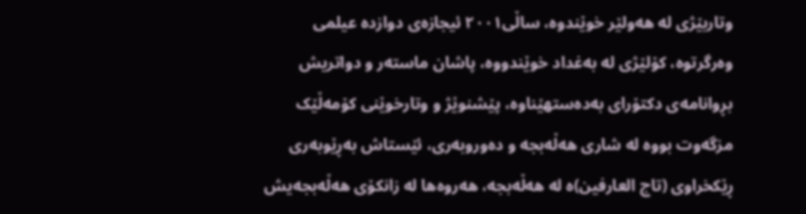وتاربێژی لە هەولێر خوێندوە، ساڵی٢٠٠١ ئیجازەی دوازدە عیلمی وەرگرتوە، کۆلێژی لە بەغداد خوێندووە، پاشان ماستەر و دواتریش بڕوانامەی دکتۆرای بەدەستهێناوە، پێشنوێژ و وتارخوێنی کۆمەڵێک مزگەوت بووە لە شاری هەڵەبجە و دەوروبەری، ئێستاش بەڕێوبەری ڕێکخراوی (تاج العارفین)ە لە هەڵەبجە، هەروەها لە زانکۆی هەڵەبجەیش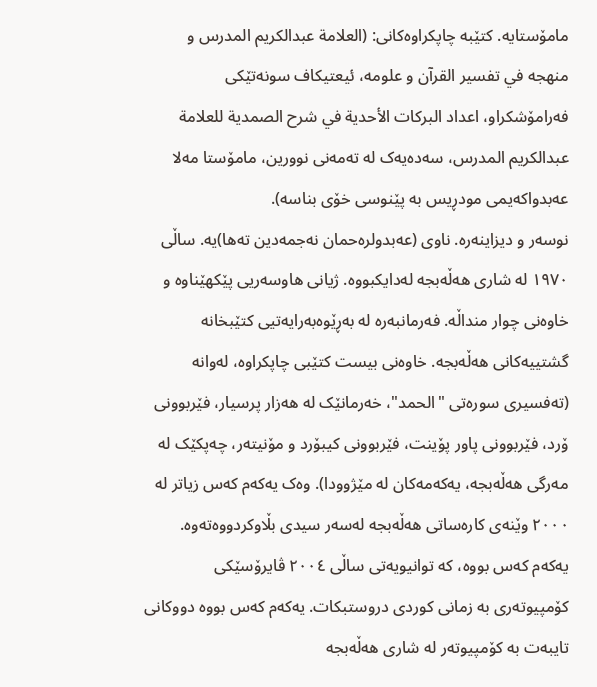مامۆستایە. کتێبە چاپکراوەکانی: (العلامة عبدالکریم المدرس و منهجە في تفسیر القرآن و علومە، ئیعتیکاف سونەتێکی فەرامۆشکراو، اعداد البرکات الأحدیة في شرح الصمدیة للعلامة عبدالکریم المدرس، سەدەیەک لە تەمەنی نوورین، مامۆستا مەلا عەبدواکەیمی مودڕیس بە پێنوسی خۆی بناسە).
نوسەر و دیزاینەرە. ناوی (عەبدولرەحمان نەجمەدین تەها)یە. ساڵی ١٩٧٠ لە شاری ھەڵەبجە لەدایکبووە. ژیانی هاوسەریی پێکهێناوە و خاوەنی چوار منداڵە. فەرمانبەرە لە بەڕێوەبەرایەتیی کتێبخانە گشتییەکانی ھەڵەبجە. خاوەنی بیست کتێبی چاپکراوە، لەوانه (تەفسیری سورەتی "الحمد"، خەرمانێک لە ھەزار پرسیار، فێربوونی ۆرد، فێربوونی پاور پۆینت، فێربوونی کیبۆرد و مۆنیتەر، چەپکێک لە مەرگی ھەڵەبجە، یەکەمەکان لە مێژوودا). وەک یەکەم کەس زیاتر لە ٢٠٠٠ وێنەی کارەساتی ھەڵەبجە لەسەر سیدی بڵاوکردووەتەوە. یەکەم کەس بووە، کە توانیویەتی ساڵی ٢٠٠٤ ڤایرۆسێکی کۆمپیوتەری بە زمانی کوردی دروستبکات. یەکەم کەس بووە دووکانی تایبەت بە کۆمپیوتەر لە شاری ھەڵەبجە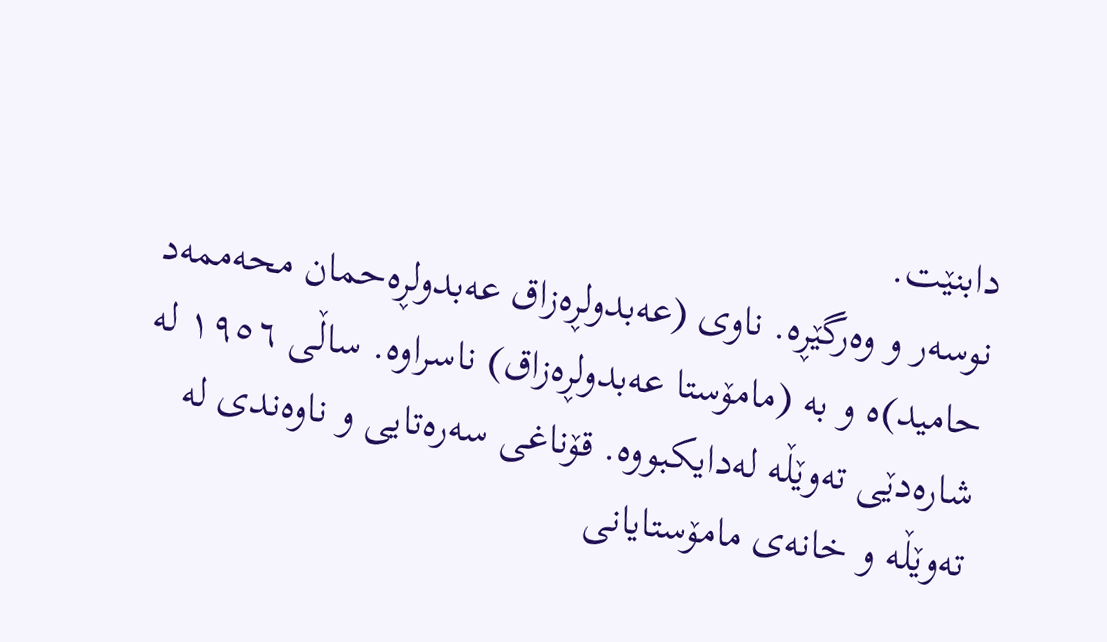دابنێت.
نوسەر و وەرگێڕە. ناوی (عەبدولڕەزاق عەبدولڕەحمان محەممەد حامید)ە و بە (مامۆستا عەبدولڕەزاق) ناسراوە. ساڵی ١٩٥٦ لە شارەدێی تەوێڵە لەدایکبووە. قۆناغی سەرەتایی و ناوەندی لە تەوێڵە و خانەی مامۆستایانی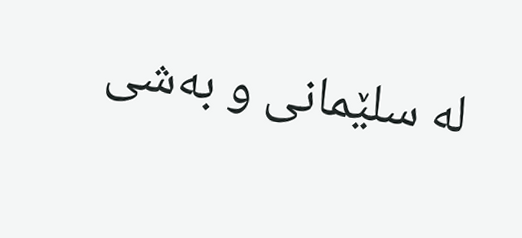لە سلێمانی و بەشی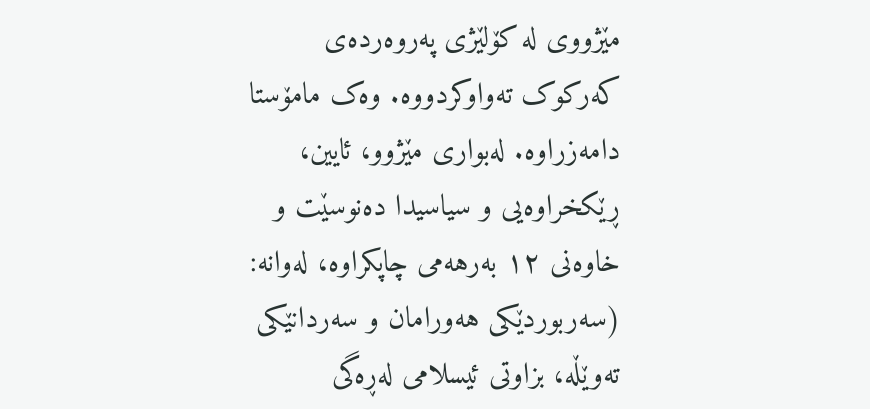مێژووی لە کۆلێژی پەروەردەی کەرکوک تەواوکردووە. وەک مامۆستا دامەزراوە. لەبواری مێژوو، ئایین، ڕێکخراوەیی و سیاسیدا دەنوسێت و خاوەنی ١٢ بەرهەمی چاپکراوە، لەوانە: (سەربوردێکی هەورامان و سەردانێکی تەوێڵە، بزاوتی ئیسلامی لەڕەگی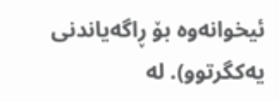ئیخوانەوە بۆ ڕاگەیاندنی یەکگرتوو). لە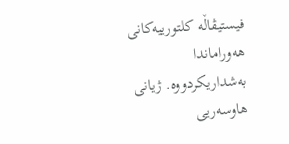فیستیڤاڵە کلتورییەکانی هەوراماندا بەشداریکردووە. ژیانی هاوسەریی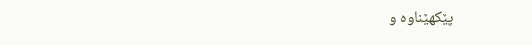پێکهێناوە و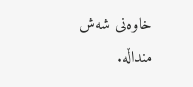خاوەنی شەش منداڵە.